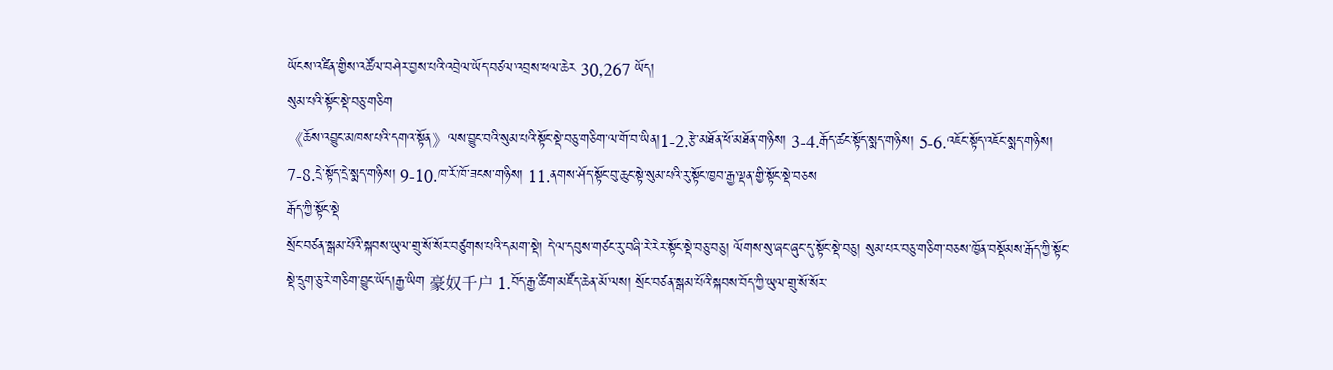ཡོངས་འཛིན་གྱིས་འཚོལ་བཤེར་བྱས་པའི་འབྲེལ་ཡོད་བཙལ་འབྲས་ཕལ་ཆེར 30,267 ཡོད།
སུམ་པའི་སྟོང་སྡེ་བཅུ་གཅིག
《ཆོས་འབྱུང་མཁས་པའི་དགའ་སྟོན》ལས་བྱུང་བའི་སུམ་པའི་སྟོང་སྡེ་བཅུ་གཅིག་ལ་གོ་བ་ཡིན།1-2.རྩེ་མཐོན་ཕོ་མཐོན་གཉིས། 3-4.རྒོད་ཚང་སྟོད་སྨད་གཉིས། 5-6.འཇོང་སྟོད་འཇོང་སྨད་གཉིས། 7-8.དྲེ་སྟོད་དྲེ་སྨད་གཉིས། 9-10.ཁ་རོ་ཁོ་ཟངས་གཉིས། 11.ནགས་ཤོད་སྟོང་བུ་ཆུང་སྟེ་སུམ་པའི་རུ་སྟོང་ཁྱབ་རྒྱ་ལྡན་གྱི་སྟོང་སྡེ་བཅས
རྒོད་ཀྱི་སྟོང་སྡེ
སྲོང་བཙན་སྒམ་པོའི་སྐབས་ཡུལ་གྲུ་སོ་སོར་བཙུགས་པའི་དམག་སྡེ། དེ་ལ་དབུས་གཙང་རུ་བཞི་རེ་རེར་སྟོང་སྡེ་བཅུ་བཅུ། ལོགས་སུ་ཞང་ཞུང་དུ་སྟོང་སྡེ་བཅུ། སུམ་པར་བཅུ་གཅིག་བཅས་ཁྱོན་བསྡོམས་རྒོད་ཀྱི་སྟོང་སྡེ་དྲུག་ཅུ་རེ་གཅིག་བྱུང་ཡོད།རྒྱ་ཡིག 豪奴千户 1.བོད་རྒྱ་ཚིག་མཛོད་ཆེན་མོ་ལས། སྲོང་བཙན་སྒམ་པོའི་སྐབས་བོད་ཀྱི་ཡུལ་གྲུ་སོ་སོར་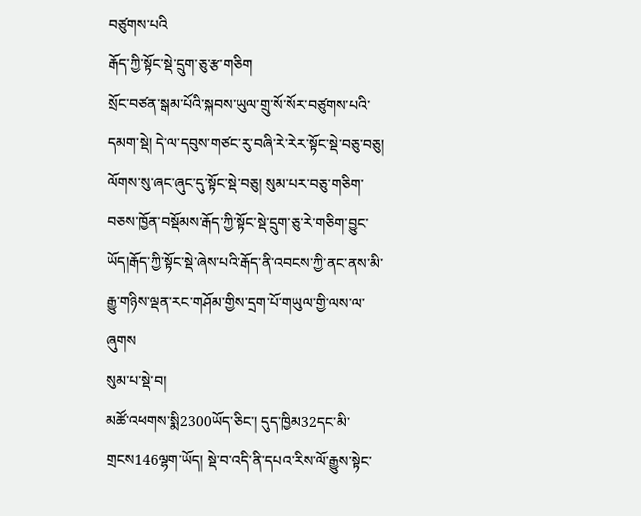བཙུགས་པའི
རྒོད་ཀྱི་སྟོང་སྡེ་དྲུག་ཅུ་རྩ་གཅིག
སྲོང་བཙན་སྒམ་པོའི་སྐབས་ཡུལ་གྲུ་སོ་སོར་བཙུགས་པའི་དམག་སྡེ། དེ་ལ་དབུས་གཙང་རུ་བཞི་རེ་རེར་སྟོང་སྡེ་བཅུ་བཅུ། ལོགས་སུ་ཞང་ཞུང་དུ་སྟོང་སྡེ་བཅུ། སུམ་པར་བཅུ་གཅིག་བཅས་ཁྱོན་བསྡོམས་རྒོད་ཀྱི་སྟོང་སྡེ་དྲུག་ཅུ་རེ་གཅིག་བྱུང་ཡོད།རྒོད་ཀྱི་སྟོང་སྡེ་ཞེས་པའི་རྒོད་ནི་འབངས་ཀྱི་ནང་ནས་མི་རྒྱུ་གཉིས་ལྡན་རང་གཤོམ་གྱིས་དྲག་པོ་གཡུལ་གྱི་ལས་ལ་ཞུགས
སུམ་པ་སྡེ་བ།
མཚོ་འཕགས་སྨི2300ཡོད་ཅིང་། དུད་ཁྱིམ32དང་མི་གྲངས146ལྷག་ཡོད། སྡེ་བ་འདི་ནི་དཔའ་རིས་ལོ་རྒྱུས་སྟེང་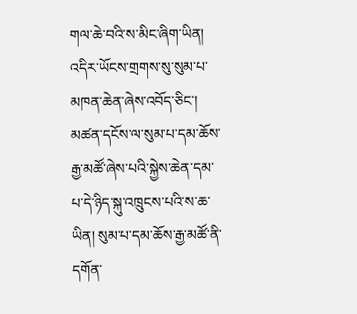གལ་ཆེ་བའི་ས་མིང་ཞིག་ཡིན། འདིར་ཡོངས་གྲགས་སུ་སུམ་པ་མཁན་ཆེན་ཞེས་འབོད་ཅིང་། མཚན་དངོས་ལ་སུམ་པ་དམ་ཆོས་རྒྱ་མཚོ་ཞེས་པའི་སྐྱེས་ཆེན་དམ་པ་དེ་ཉིད་སྐུ་འཁྲུངས་པའི་ས་ཆ་ཡིན། སུམ་པ་དམ་ཆོས་རྒྱ་མཚོ་ནི་དགོན་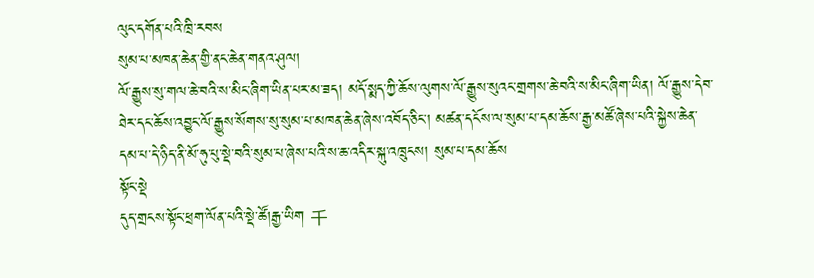ལུང་དགོན་པའི་ཁྲི་རབས
སུམ་པ་མཁན་ཆེན་གྱི་ནང་ཆེན་གནའ་ཤུལ།
ལོ་རྒྱུས་སུ་གལ་ཆེ་བའི་ས་མིང་ཞིག་ཡིན་པར་མ་ཟད། མདོ་སྨད་ཀྱི་ཆོས་ལུགས་ལོ་རྒྱུས་སུའང་གྲགས་ཆེ་བའི་ས་མིང་ཞིག་ཡིན། ལོ་རྒྱུས་དེབ་ཐེར་དང་ཆོས་འབྱུང་ལོ་རྒྱུས་སོགས་སུ་སུམ་པ་མཁན་ཆེན་ཞེས་འབོད་ཅིང་། མཚན་དངོས་ལ་སུམ་པ་དམ་ཆོས་རྒྱ་མཚོ་ཞེས་པའི་སྐྱེས་ཆེན་དམ་པ་དེ་ཉིད་ནི་མོ་ཧུ་པུ་སྡེ་བའི་སུམ་པ་ཞེས་པའི་ས་ཆ་འདིར་སྐུ་འཁྲུངས། སུམ་པ་དམ་ཆོས
སྟོང་སྡེ
དུད་གྲངས་སྟོང་ཕྲག་ལོན་པའི་སྡེ་ཚོ།རྒྱ་ཡིག 千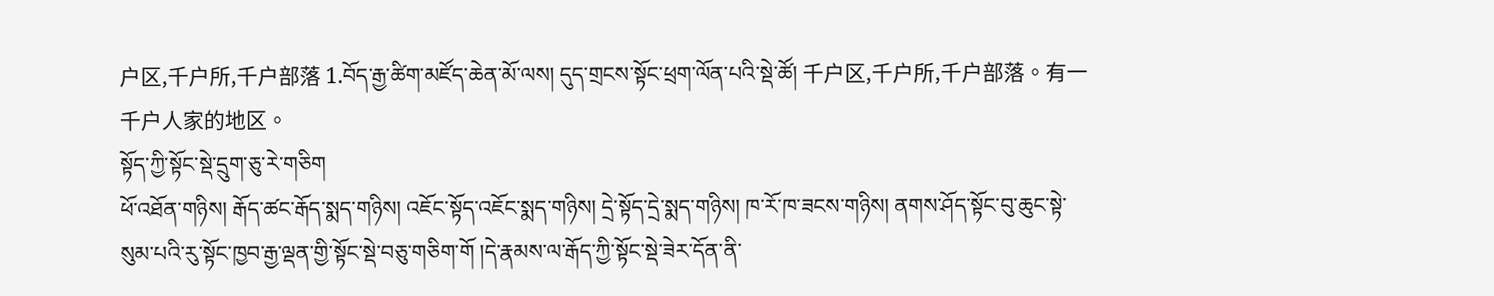户区,千户所,千户部落 1.བོད་རྒྱ་ཚིག་མཛོད་ཆེན་མོ་ལས། དུད་གྲངས་སྟོང་ཕྲག་ལོན་པའི་སྡེ་ཚོ། 千户区,千户所,千户部落。有一千户人家的地区。
སྟོད་ཀྱི་སྟོང་སྡེ་དྲུག་ཅུ་རེ་གཅིག
ཕོ་འཐོན་གཉིས། རྒོད་ཚང་རྒོད་སྨད་གཉིས། འཇོང་སྟོད་འཇོང་སྨད་གཉིས། དྲེ་སྟོད་དྲེ་སྨད་གཉིས། ཁ་རོ་ཁ་ཟངས་གཉིས། ནགས་ཤོད་སྟོང་བུ་ཆུང་སྟེ་སུམ་པའི་རུ་སྟོང་ཁྱབ་རྒྱ་ལྡན་གྱི་སྟོང་སྡེ་བཅུ་གཅིག་གོ །དེ་རྣམས་ལ་རྒོད་ཀྱི་སྟོང་སྡེ་ཟེར་དོན་ནི་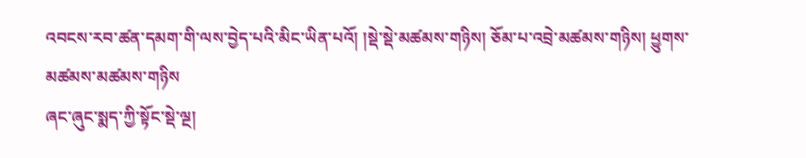འབངས་རབ་ཚན་དམག་གི་ལས་བྱེད་པའི་མིང་ཡིན་པའོ། །སྡེ་སྡེ་མཚམས་གཉིས། ཅོམ་པ་འབྲེ་མཚམས་གཉིས། ཕྱུགས་མཚམས་མཚམས་གཉིས
ཞང་ཞུང་སྨད་ཀྱི་སྟོང་སྡེ་ལྔ།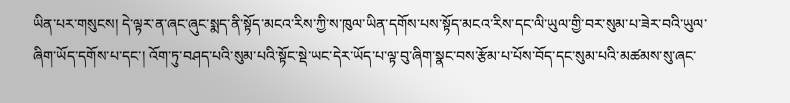ཡིན་པར་གསུངས། དེ་ལྟར་ན་ཞང་ཞུང་སྨད་ནི་སྟོད་མངའ་རིས་ཀྱི་ས་ཁུལ་ཡིན་དགོས་པས་སྟོད་མངའ་རིས་དང་ལི་ཡུལ་གྱི་བར་སུམ་པ་ཟེར་བའི་ཡུལ་ཞིག་ཡོད་དགོས་པ་དང་། འོག་ཏུ་བཤད་པའི་སུམ་པའི་སྟོང་སྡེ་ཡང་དེར་ཡོད་པ་ལྟ་བུ་ཞིག་སྣང་བས་རྩོམ་པ་པོས་བོད་དང་སུམ་པའི་མཚམས་སུ་ཞང་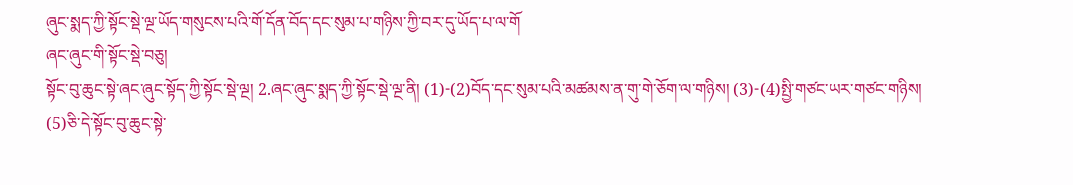ཞུང་སྨད་ཀྱི་སྟོང་སྡེ་ལྔ་ཡོད་གསུངས་པའི་གོ་དོན་བོད་དང་སུམ་པ་གཉིས་ཀྱི་བར་དུ་ཡོད་པ་ལ་གོ
ཞང་ཞུང་གི་སྟོང་སྡེ་བཅུ།
སྟོང་བུ་ཆུང་སྟེ་ཞང་ཞུང་སྟོད་ཀྱི་སྟོང་སྡེ་ལྔ། 2.ཞང་ཞུང་སྨད་ཀྱི་སྟོང་སྡེ་ལྔ་ནི། (1)-(2)བོད་དང་སུམ་པའི་མཚམས་ན་གུ་གེ་ཅོག་ལ་གཉིས། (3)-(4)སྤྱི་གཙང་ཡར་གཙང་གཉིས། (5)ཅི་དེ་སྟོང་བུ་ཆུང་སྟེ་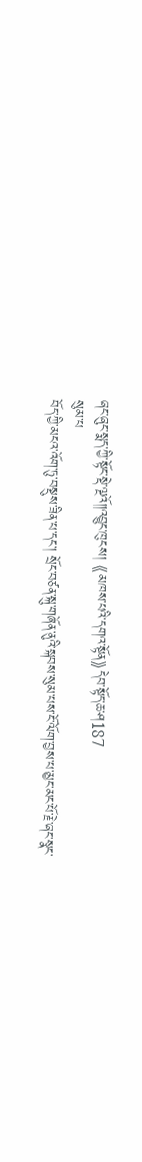ཞང་ཞུང་སྨད་ཀྱི་སྟོང་སྡེ་ལྔའོ༎འབྱུང་ཁུངས། 《མཁས་པའི་དགའ་སྟོན》དེབ་སྟོད་ཆ་ཤ187
སུམ་པ
བོད་ཀྱི་མངའ་འོག་ཏུ་བསྡུས་ཟིན་པ་དང་། སྲོང་བཙན་སྐུ་གཞོན་ནུའི་སྐབས་སུམ་པས་ངོ་ལོག་བྱས་པ་མྱང་མང་པོ་རྗེ་ཞང་སྣང་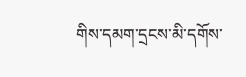གིས་དམག་དྲངས་མི་དགོས་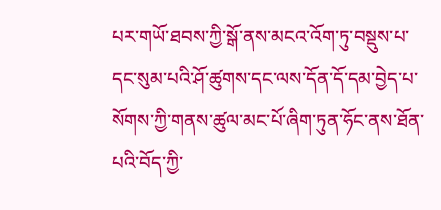པར་གཡོ་ཐབས་ཀྱི་སྒོ་ནས་མངའ་འོག་ཏུ་བསྡུས་པ་དང་སུམ་པའི་ཤོ་ཚུགས་དང་ལས་དོན་དོ་དམ་བྱེད་པ་སོགས་ཀྱི་གནས་ཚུལ་མང་པོ་ཞིག་ཏུན་ཧོང་ནས་ཐོན་པའི་བོད་ཀྱི་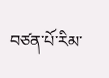བཙན་པོ་རིམ་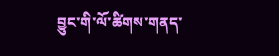བྱུང་གི་ལོ་ཚིགས་གནད་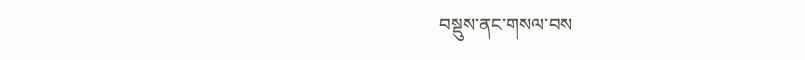བསྡུས་ནང་གསལ་བས